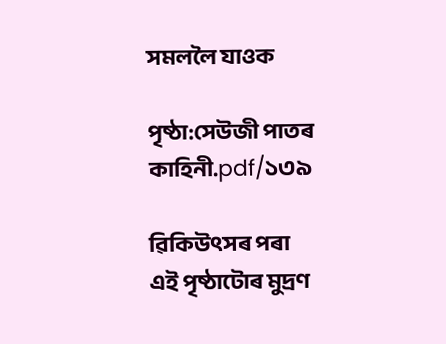সমললৈ যাওক

পৃষ্ঠা:সেউজী পাতৰ কাহিনী.pdf/১৩৯

ৱিকিউৎসৰ পৰা
এই পৃষ্ঠাটোৰ মুদ্ৰণ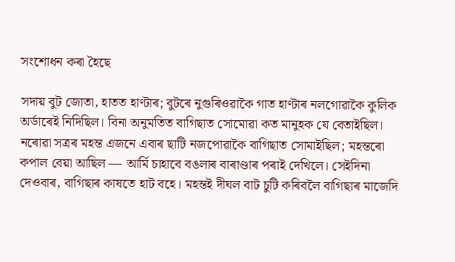সংশোধন কৰা হৈছে

সদায় বুট জোতা, হাতত হাণ্টাৰ; বুটৰে নুগুৰিওৱাকৈ গাত হাণ্টাৰ নলগোৱাকৈ কুলিক অৰ্ডাৰেই নিদিছিল। বিনা অনুমতিত বাগিছাত সোমোৱা কত মানুহক যে বেতাইছিল। নৰোৱা সত্ৰৰ মহন্ত এজনে এবাৰ ছাটি নজপোৱাকৈ বাগিছাত সোমাইছিল; মহন্তৰো কপাল বেয়া আছিল — আৰ্মি চাহাবে বঙলাৰ বাৰাণ্ডাৰ পৰাই দেখিলে। সেইদিনা দেওবাৰ, বাগিছাৰ কাষতে হাট বহে। মহন্তই দীঘল বাট চুটি কৰিবলৈ বাগিছাৰ মাজেদি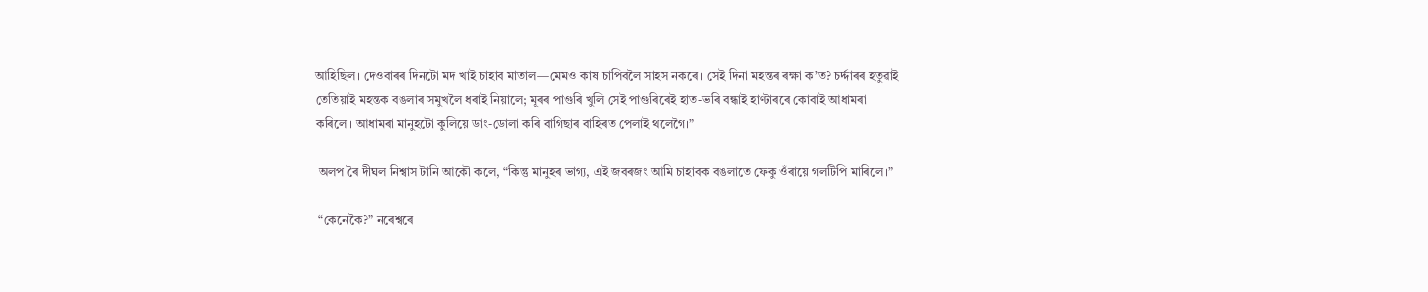আহিছিল। দেওবাৰৰ দিনটো মদ খাই চাহাব মাতাল—মেমও কাষ চাপিবলৈ সাহস নকৰে। সেই দিনা মহন্তৰ ৰক্ষা ক’ত? চৰ্দ্দাৰৰ হতুৱাই তেতিয়াই মহন্তক বঙলাৰ সমুখলৈ ধৰাই নিয়ালে; মূৰৰ পাগুৰি খুলি সেই পাগুৰিৰেই হাত-ভৰি বন্ধাই হাণ্টাৰৰে কোবাই আধামৰা কৰিলে। আধামৰা মানুহটো কুলিয়ে ডাং-ডোলা কৰি বাগিছাৰ বাহিৰত পেলাই থলেগৈ।”

 অলপ ৰৈ দীঘল নিশ্বাস টানি আকৌ কলে, “কিন্তু মানুহৰ ভাগ্য, এই জবৰজং আমি চাহাবক বঙলাতে ফেকু ওঁৰায়ে গলটিপি মাৰিলে।”

 “কেনেকৈ?” নৰেশ্বৰে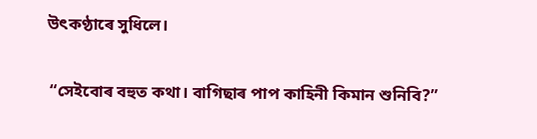উৎকণ্ঠাৰে সুধিলে।

 “সেইবোৰ বহুত কথা। বাগিছাৰ পাপ কাহিনী কিমান শুনিবি?”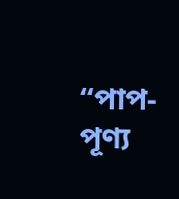“পাপ-পূণ্য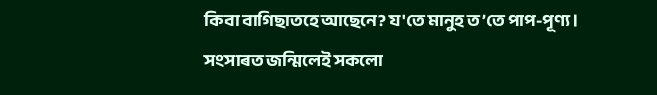কিবা বাগিছাতহে আছেনে? য'তে মানুহ ত’তে পাপ-পূণ্য। সংসাৰত জন্মিলেই সকলো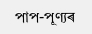পাপ-পূণ্যৰ